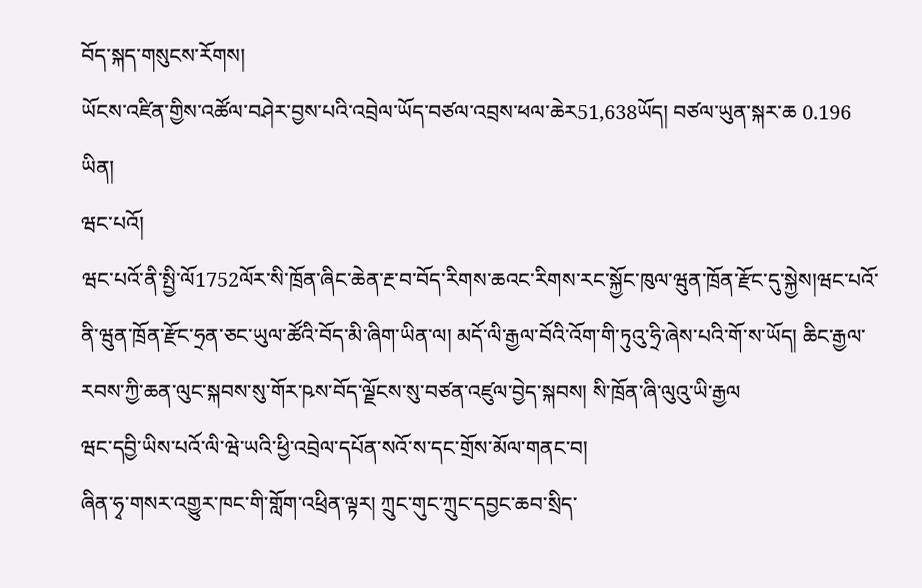བོད་སྐད་གསུངས་རོགས།
ཡོངས་འཛིན་གྱིས་འཚོལ་བཤེར་བྱས་པའི་འབྲེལ་ཡོད་བཙལ་འབྲས་ཕལ་ཆེར51,638ཡོད། བཙལ་ཡུན་སྐར་ཆ 0.196
ཡིན།
ཝང་པའོ།
ཝང་པའོ་ནི་སྤྱི་ལོ1752ལོར་སི་ཁྲོན་ཞིང་ཆེན་རྔ་བ་བོད་རིགས་ཆའང་རིགས་རང་སྐྱོང་ཁུལ་ཝུན་ཁྲོན་རྫོང་དུ་སྐྱེས།ཝང་པའོ་ནི་ཝུན་ཁྲོན་རྫོང་ཧྲན་ཅང་ཡུལ་ཚོའི་བོད་མི་ཞིག་ཡིན་ལ། མདོ་ལི་རྒྱལ་བོའི་འོག་གི་ཏུའུ་ཧྲི་ཞེས་པའི་གོ་ས་ཡོད། ཆིང་རྒྱལ་རབས་ཀྱི་ཆན་ལུང་སྐབས་སུ་གོར་ཥས་བོད་ལྗོངས་སུ་བཙན་འཛུལ་བྱེད་སྐབས། སི་ཁྲོན་ཞི་ལུའུ་ཡི་རྒྱལ
ཝང་དབྱི་ཡིས་པའོ་ལི་ཝེ་ཡའི་ཕྱི་འབྲེལ་དཔོན་སའོ་ས་དང་གྲོས་མོལ་གནང་བ།
ཞིན་ཧྭ་གསར་འགྱུར་ཁང་གི་གློག་འཕྲིན་ལྟར། ཀྲུང་གུང་ཀྲུང་དབྱང་ཆབ་སྲིད་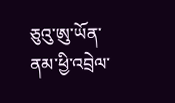ཅུའུ་ཨུ་ཡོན་ནམ་ཕྱི་འབྲེལ་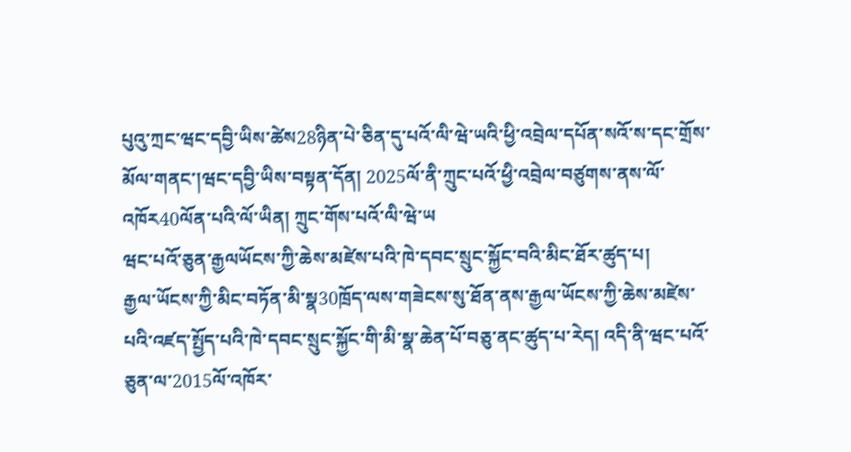པུའུ་ཀྲང་ཝང་དབྱི་ཡིས་ཚེས28ཉིན་པེ་ཅིན་དུ་པའོ་ལི་ཝེ་ཡའི་ཕྱི་འབྲེལ་དཔོན་སའོ་ས་དང་གྲོས་མོལ་གནང་།ཝང་དབྱི་ཡིས་བསྟན་དོན། 2025ལོ་ནི་ཀྲུང་པའོ་ཕྱི་འབྲེལ་བཙུགས་ནས་ལོ་འཁོར40ལོན་པའི་ལོ་ཡིན། ཀྲུང་གོས་པའོ་ལི་ཝེ་ཡ
ཝང་པའོ་ཅུན་རྒྱལཡོངས་ཀྱི་ཆེས་མཛེས་པའི་ཁེ་དབང་སྲུང་སྐྱོང་བའི་མིང་ཐོར་ཚུད་པ།
རྒྱལ་ཡོངས་ཀྱི་མིང་བཏོན་མི་སྣ30ཁྲོད་ལས་གཟེངས་སུ་ཐོན་ནས་རྒྱལ་ཡོངས་ཀྱི་ཆེས་མཛེས་པའི་འཛད་སྤྱོད་པའི་ཁེ་དབང་སྲུང་སྐྱོང་གི་མི་སྣ་ཆེན་པོ་བཅུ་ནང་ཚུད་པ་རེད། འདི་ནི་ཝང་པའོ་ཅུན་ལ་2015ལོ་འཁོར་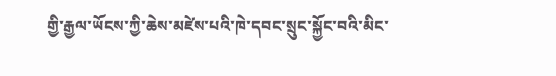གྱི་རྒྱལ་ཡོངས་ཀྱི་ཆེས་མཛེས་པའི་ཁེ་དབང་སྲུང་སྐྱོང་བའི་མིང་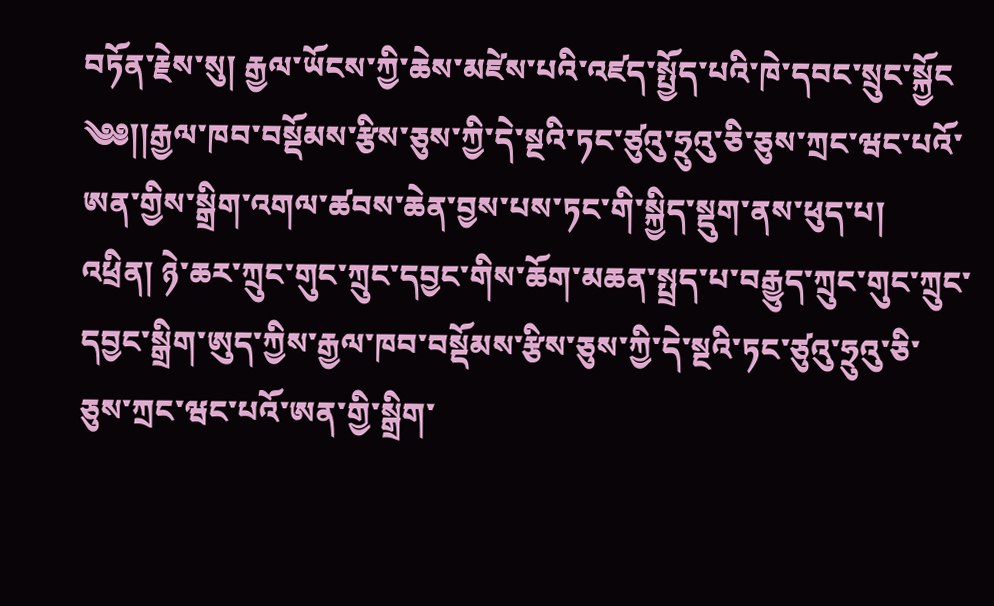བཏོན་རྗེས་སུ། རྒྱལ་ཡོངས་ཀྱི་ཆེས་མཛེས་པའི་འཛད་སྤྱོད་པའི་ཁེ་དབང་སྲུང་སྐྱོང
༄༅།།རྒྱལ་ཁབ་བསྡོམས་རྩིས་ཅུས་ཀྱི་དེ་སྔའི་ཏང་ཙུའུ་ཧྲུའུ་ཅི་ཅུས་ཀྲང་ཝང་པའོ་ཨན་གྱིས་སྒྲིག་འགལ་ཚབས་ཆེན་བྱས་པས་ཏང་གི་སྐྱིད་སྡུག་ནས་ཕུད་པ།
འཕྲིན། ཉེ་ཆར་ཀྲུང་གུང་ཀྲུང་དབྱང་གིས་ཆོག་མཆན་སྤྲད་པ་བརྒྱུད་ཀྲུང་གུང་ཀྲུང་དབྱང་སྒྲིག་ཨུད་ཀྱིས་རྒྱལ་ཁབ་བསྡོམས་རྩིས་ཅུས་ཀྱི་དེ་སྔའི་ཏང་ཙུའུ་ཧྲུའུ་ཅི་ཅུས་ཀྲང་ཝང་པའོ་ཨན་གྱི་སྒྲིག་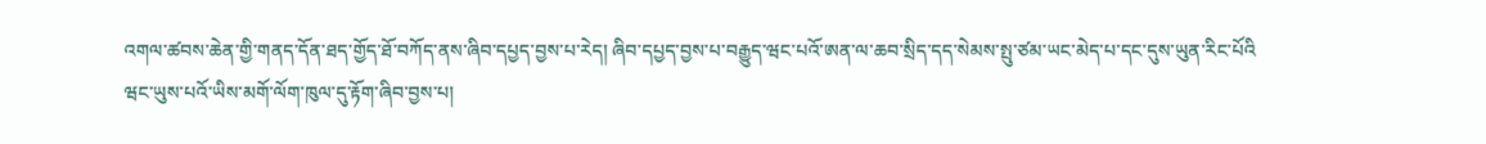འགལ་ཚབས་ཆེན་གྱི་གནད་དོན་ཐད་གྱོད་ཐོ་བཀོད་ནས་ཞིབ་དཔྱད་བྱས་པ་རེད། ཞིབ་དཔྱད་བྱས་པ་བརྒྱུད་ཝང་པའོ་ཨན་ལ་ཆབ་སྲིད་དད་སེམས་སྤུ་ཙམ་ཡང་མེད་པ་དང་དུས་ཡུན་རིང་པོའི
ཝང་ཡུས་པའོ་ཡིས་མགོ་ལོག་ཁུལ་དུ་རྟོག་ཞིབ་བྱས་པ།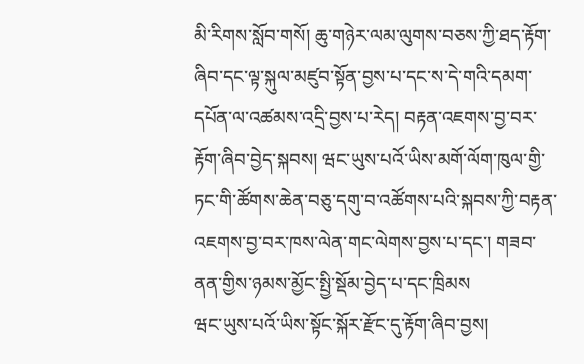མི་རིགས་སློབ་གསོ། ཆུ་གཉེར་ལམ་ལུགས་བཅས་ཀྱི་ཐད་རྟོག་ཞིབ་དང་ལྟ་སྐུལ་མཛུབ་སྟོན་བྱས་པ་དང་ས་དེ་གའི་དམག་དཔོན་ལ་འཚམས་འདྲི་བྱས་པ་རེད། བརྟན་འཇགས་བྱ་བར་རྟོག་ཞིབ་བྱེད་སྐབས། ཝང་ཡུས་པའོ་ཡིས་མགོ་ལོག་ཁུལ་གྱི་ཏང་གི་ཚོགས་ཆེན་བཅུ་དགུ་བ་འཚོགས་པའི་སྐབས་ཀྱི་བརྟན་འཇགས་བྱ་བར་ཁས་ལེན་གང་ལེགས་བྱས་པ་དང་། གཟབ་ནན་གྱིས་ཉམས་མྱོང་སྤྱི་སྡོམ་བྱེད་པ་དང་ཁྲིམས
ཝང་ཡུས་པའོ་ཡིས་སྟོང་སྐོར་རྫོང་དུ་རྟོག་ཞིབ་བྱས།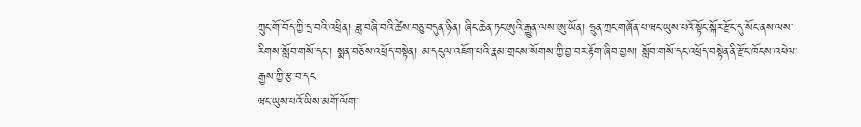ཀྲུང་གོ་བོད་ཀྱི་དྲ་བའི་འཕྲིན། ཟླ་བཞི་བའི་ཚེས་བཅུ་བདུན་ཉིན། ཞིང་ཆེན་ཏང་ཨུའི་རྒྱུན་ལས་ཨུ་ཡོན། ཧྲུན་ཀྲང་གཞོན་པ་ཝང་ཡུས་པའོ་སྟོང་སྐོར་རྫོང་དུ་སོང་ནས་ལས་རིགས་སློབ་གསོ་དང་། སྨན་བཅོས་འཕྲོད་བསྟེན། མ་དངུལ་འཇོག་པའི་རྣམ་གྲངས་སོགས་ཀྱི་བྱ་བར་རྟོག་ཞིབ་བྱས། སློབ་གསོ་དང་འཕྲོད་བསྟེན་ནི་རྫོང་ཁོངས་འཕེལ་རྒྱས་ཀྱི་རྩ་བ་དང
ཝང་ཡུས་པའོ་ཡིས་མགོ་ལོག་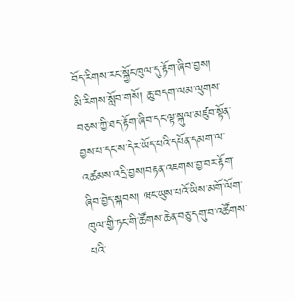བོད་རིགས་རང་སྐྱོང་ཁུལ་དུ་རྟོག་ཞིབ་བྱས།
མི་རིགས་སློབ་གསོ། ཆུ་བདག་ལམ་ལུགས་བཅས་ཀྱི་ཐད་རྟོག་ཞིབ་དང་ལྟ་སྐུལ་མཛུབ་སྟོན་བྱས་པ་དང་ས་དེར་ཡོད་པའི་དཔོན་དམག་ལ་འཚམས་འདྲི་བྱས།བརྟན་འཇགས་བྱ་བར་རྟོག་ཞིབ་བྱེད་སྐབས། ཝང་ཡུས་པའོ་ཡིས་མགོ་ལོག་ཁུལ་གྱི་ཏང་གི་ཚོགས་ཆེན་བཅུ་དགུ་བ་འཚོགས་པའི་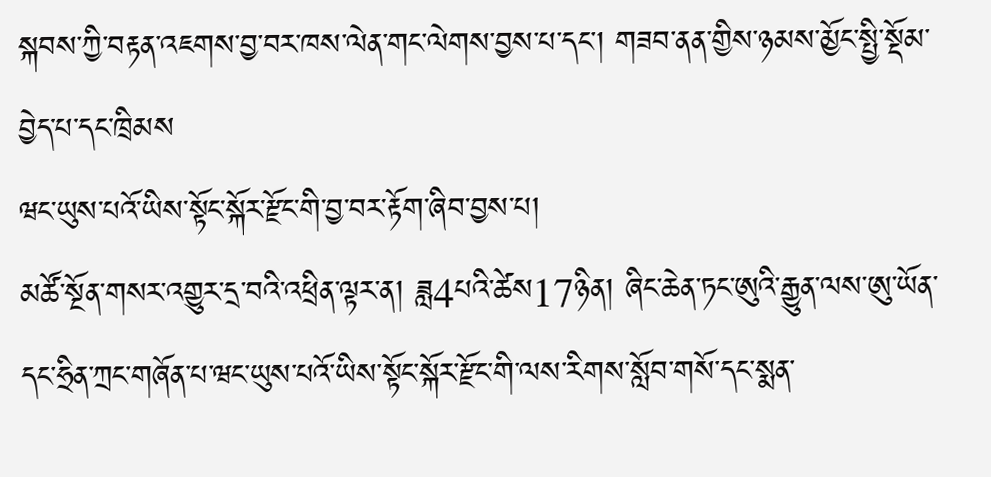སྐབས་ཀྱི་བརྟན་འཇགས་བྱ་བར་ཁས་ལེན་གང་ལེགས་བྱས་པ་དང་། གཟབ་ནན་གྱིས་ཉམས་མྱོང་སྤྱི་སྡོམ་བྱེད་པ་དང་ཁྲིམས
ཝང་ཡུས་པའོ་ཡིས་སྟོང་སྐོར་རྫོང་གི་བྱ་བར་རྟོག་ཞིབ་བྱས་པ།
མཚོ་སྔོན་གསར་འགྱུར་དྲ་བའི་འཕྲིན་ལྟར་ན། ཟླ4པའི་ཚེས17ཉིན། ཞིང་ཆེན་ཏང་ཨུའི་རྒྱུན་ལས་ཨུ་ཡོན་དང་ཧྲིན་ཀྲང་གཞོན་པ་ཝང་ཡུས་པའོ་ཡིས་སྟོང་སྐོར་རྫོང་གི་ལས་རིགས་སློབ་གསོ་དང་སྨན་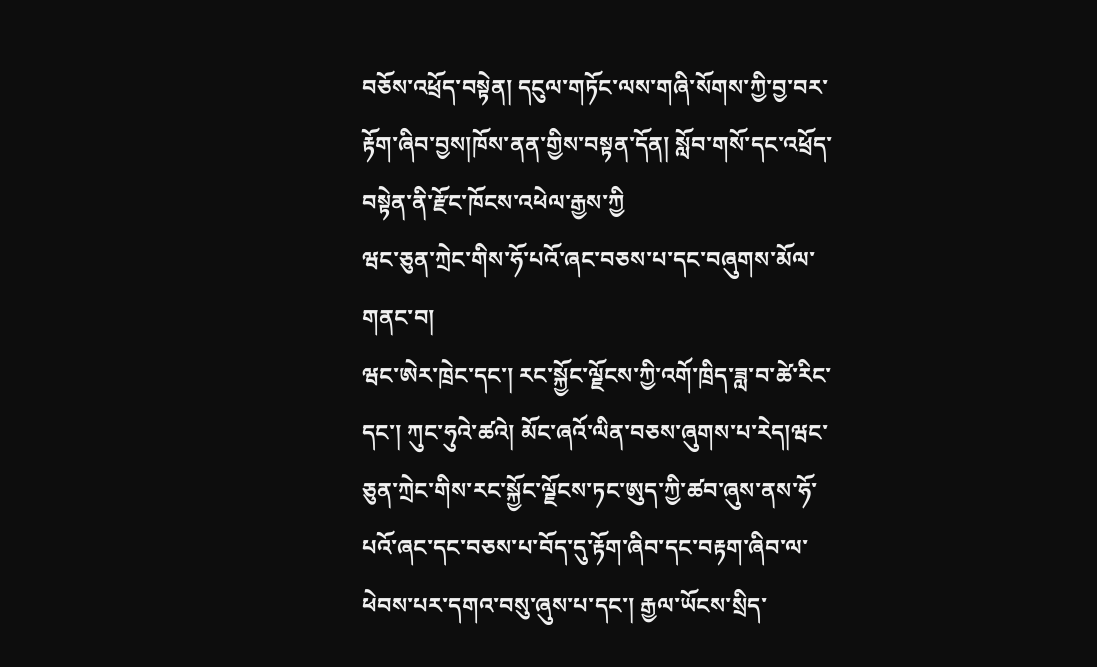བཅོས་འཕྲོད་བསྟེན། དངུལ་གཏོང་ལས་གཞི་སོགས་ཀྱི་བྱ་བར་རྟོག་ཞིབ་བྱས།ཁོས་ནན་གྱིས་བསྟན་དོན། སློབ་གསོ་དང་འཕྲོད་བསྟེན་ནི་རྫོང་ཁོངས་འཕེལ་རྒྱས་ཀྱི
ཝང་ཅུན་ཀྲེང་གིས་ཧོ་པའོ་ཞང་བཅས་པ་དང་བཞུགས་མོལ་གནང་བ།
ཝང་ཨེར་ཁྲེང་དང་། རང་སྐྱོང་ལྗོངས་ཀྱི་འགོ་ཁྲིད་ཟླ་བ་ཚེ་རིང་དང་། ཀུང་ཧུའེ་ཚའེ། མོང་ཞའོ་ལིན་བཅས་ཞུགས་པ་རེད།ཝང་ཅུན་ཀྲེང་གིས་རང་སྐྱོང་ལྗོངས་ཏང་ཨུད་ཀྱི་ཚབ་ཞུས་ནས་ཧོ་པའོ་ཞང་དང་བཅས་པ་བོད་དུ་རྟོག་ཞིབ་དང་བརྟག་ཞིབ་ལ་ཕེབས་པར་དགའ་བསུ་ཞུས་པ་དང་། རྒྱལ་ཡོངས་སྲིད་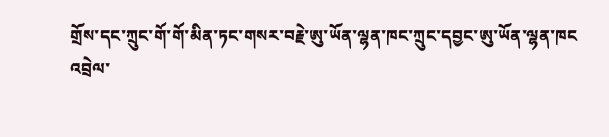གྲོས་དང་ཀྲུང་གོ་གོ་མིན་ཏང་གསར་བརྗེ་ཨུ་ཡོན་ལྷན་ཁང་ཀྲུང་དབྱང་ཨུ་ཡོན་ལྷན་ཁང
འབྲེལ་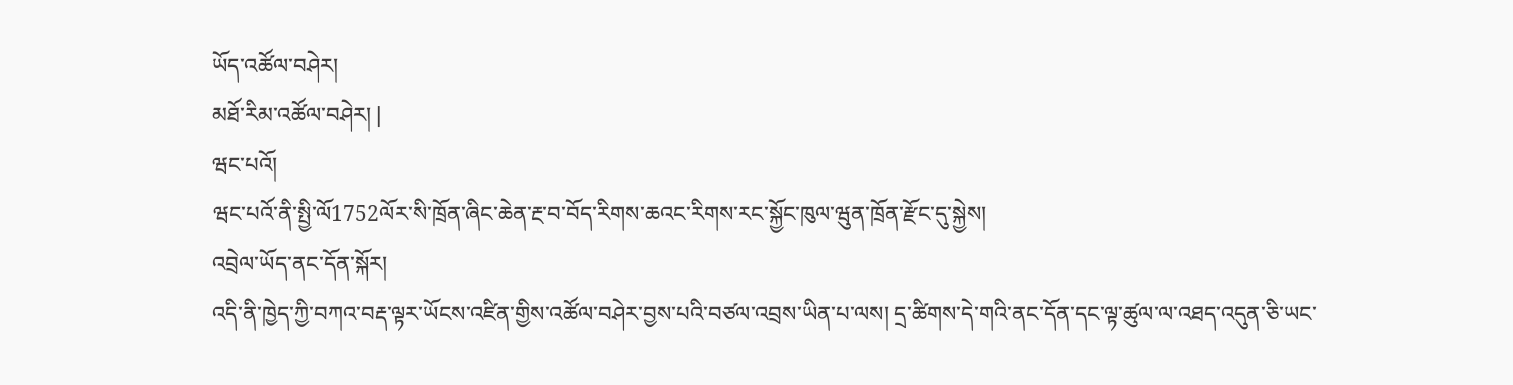ཡོད་འཚོལ་བཤེར།
མཐོ་རིམ་འཚོལ་བཤེར། |
ཝང་པའོ།
ཝང་པའོ་ནི་སྤྱི་ལོ1752ལོར་སི་ཁྲོན་ཞིང་ཆེན་རྔ་བ་བོད་རིགས་ཆའང་རིགས་རང་སྐྱོང་ཁུལ་ཝུན་ཁྲོན་རྫོང་དུ་སྐྱེས།
འབྲེལ་ཡོད་ནང་དོན་སྐོར།
འདི་ནི་ཁྱེད་ཀྱི་བཀའ་བརྡ་ལྟར་ཡོངས་འཛིན་གྱིས་འཚོལ་བཤེར་བྱས་པའི་བཙལ་འབྲས་ཡིན་པ་ལས། དྲ་ཚིགས་དེ་གའི་ནང་དོན་དང་ལྟ་ཚུལ་ལ་འཐད་འདུན་ཅི་ཡང་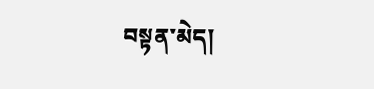བསྟན་མེད།